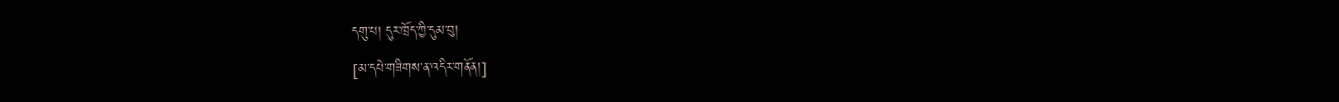དགུ་པ། དུར་ཁྲོད་ཀྱི་དུམ་བུ།
[མ་དཔེ་གཟིགས་ན་འདིར་གནོན།]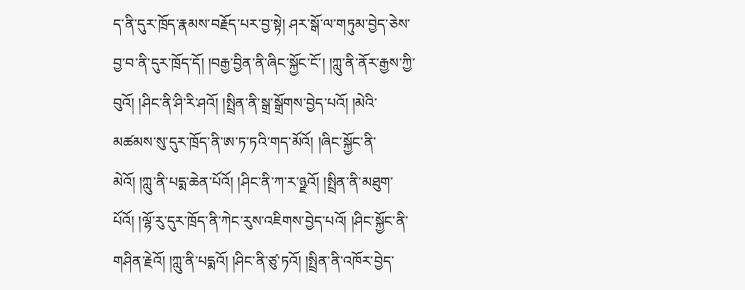ད་ནི་དུར་ཁྲོད་རྣམས་བརྗོད་པར་བྱ་སྟེ། ཤར་སྒོ་ལ་གཏུམ་བྱེད་ཅེས་བྱ་བ་ནི་དུར་ཁྲོད་དོ། །བརྒྱ་བྱིན་ནི་ཞིང་སྐྱོང་ངོ་། །ཀླུ་ནི་ནོར་རྒྱས་ཀྱི་བུའོ། །ཤིང་ནི་ཤི་རི་ཤའོ། །སྤྲིན་ནི་སྒྲ་སྒྲོགས་བྱེད་པའོ། །མེའི་མཚམས་སུ་དུར་ཁྲོད་ནི་ཨ་ཏ་ཏའི་གད་མོའོ། །ཞིང་སྐྱོང་ནི་མེའོ། །ཀླུ་ནི་པདྨ་ཆེན་པོའོ། །ཤིང་ནི་ཀ་ར་ཉྫའོ། །སྤྲིན་ནི་མཐུག་པོའོ། །ལྷོ་རུ་དུར་ཁྲོད་ནི་ཀེང་རུས་འཇིགས་བྱེད་པའོ། །ཤིང་སྐྱོང་ནི་གཤིན་རྗེའོ། །ཀླུ་ནི་པདྨའོ། །ཤིང་ནི་ཙུ་ཏའོ། །སྤྲིན་ནི་འཁོར་བྱེད་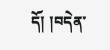དོ། །བདེན་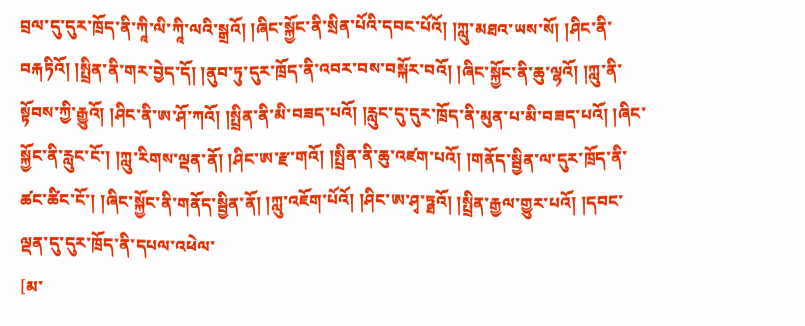བྲལ་དུ་དུར་ཁྲོད་ནི་ཀཱི་ལི་ཀཱི་ལའི་སྒྲའོ། །ཞིང་སྐྱོང་ནི་སྲིན་པོའི་དབང་པོའོ། །ཀླུ་མཐའ་ཡས་སོ། །ཤིང་ནི་བརྐཏིའོ། །སྤྲིན་ནི་གར་བྱེད་དོ། །ནུབ་ཏུ་དུར་ཁྲོད་ནི་འབར་བས་བསྐོར་བའོ། །ཞིང་སྐྱོང་ནི་ཆུ་ལྷའོ། །ཀླུ་ནི་སྟོབས་ཀྱི་རྒྱུའོ། །ཤིང་ནི་ཨ་ཤོ་ཀའོ། །སྤྲིན་ནི་མི་བཟད་པའོ། །རླུང་དུ་དུར་ཁྲོད་ནི་མུན་པ་མི་བཟད་པའོ། །ཞིང་སྐྱོང་ནི་རླུང་ངོ་། །ཀླུ་རིགས་ལྡན་ནོ། །ཤིང་ཨ་རྫ་གའོ། །སྤྲིན་ནི་ཆུ་འཛག་པའོ། །གནོད་སྦྱིན་ལ་དུར་ཁྲོད་ནི་ཚང་ཚིང་ངོ་། །ཞིང་སྐྱོང་ནི་གནོད་སྦྱིན་ནོ། །ཀླུ་འཇོག་པོའོ། །ཤིང་ཨ་ཤྭ་ཏྠའོ། །སྤྲིན་རྒྱལ་གྱུར་པའོ། །དབང་ལྡན་དུ་དུར་ཁྲོད་ནི་དཔལ་འཕེལ་
[མ་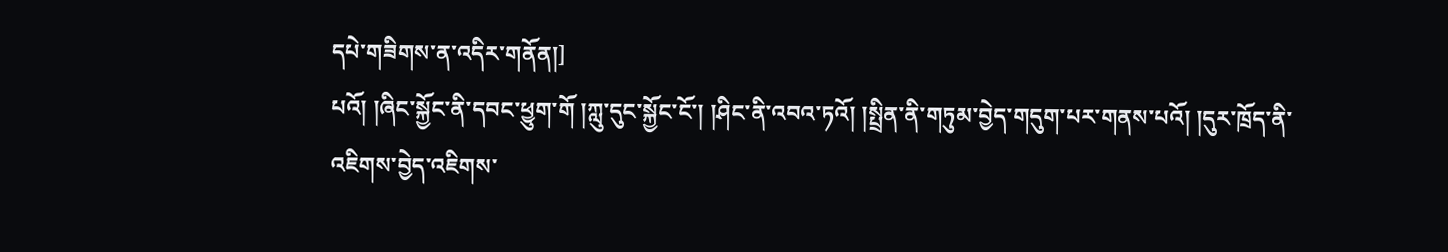དཔེ་གཟིགས་ན་འདིར་གནོན།]
པའོ། །ཞིང་སྐྱོང་ནི་དབང་ཕྱུག་གོ །ཀླུ་དུང་སྐྱོང་ངོ་། །ཤིང་ནི་འབའ་ཏའོ། །སྤྲིན་ནི་གཏུམ་བྱེད་གདུག་པར་གནས་པའོ། །དུར་ཁྲོད་ནི་འཇིགས་བྱེད་འཇིགས་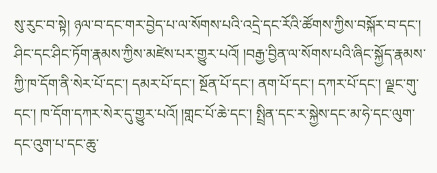སུ་རུང་བ་སྟེ། ཉལ་བ་དང་གར་བྱེད་པ་ལ་སོགས་པའི་འདྲེ་དང་རོའི་ཚོགས་ཀྱིས་བསྐོར་བ་དང་། ཤིང་དང་ཤིང་ཏོག་རྣམས་ཀྱིས་མཛེས་པར་གྱུར་པའོ། །བརྒྱ་བྱིན་ལ་སོགས་པའི་ཞིང་སྐྱོད་རྣམས་ཀྱི་ཁ་དོག་ནི་སེར་པོ་དང་། དམར་པོ་དང་། སྔོན་པོ་དང་། ནག་པོ་དང་། དཀར་པོ་དང་། ལྗང་གུ་དང་། ཁ་དོག་དཀར་སེར་དུ་གྱུར་པའོ། །གླང་པོ་ཆེ་དང་། སྤྲིན་དང་ར་སྐྱེས་དང་མ་ཧེ་དང་ལུག་དང་འུག་པ་དང་ཆུ་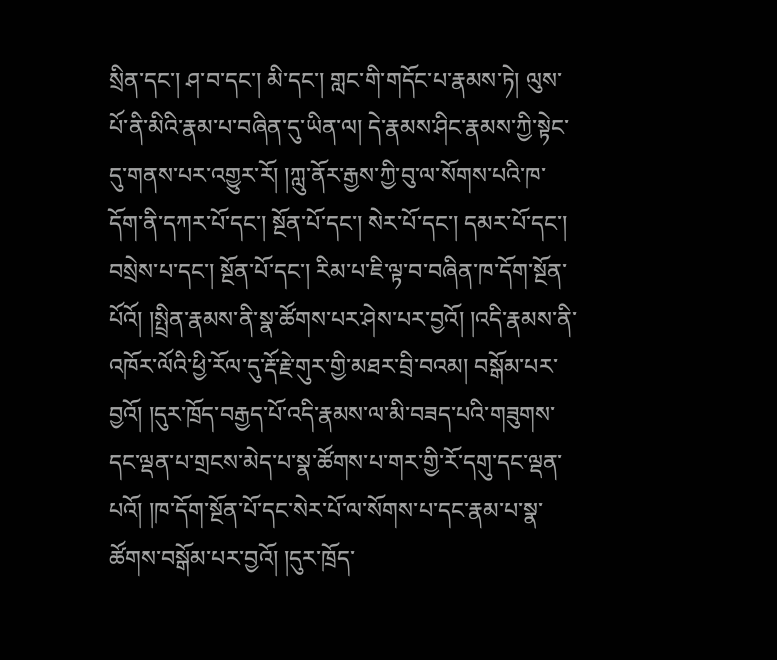སྲིན་དང་། ཤ་བ་དང་། མི་དང་། གླང་གི་གདོང་པ་རྣམས་ཏེ། ལུས་པོ་ནི་མིའི་རྣམ་པ་བཞིན་དུ་ཡིན་ལ། དེ་རྣམས་ཤིང་རྣམས་ཀྱི་སྟེང་དུ་གནས་པར་འགྱུར་རོ། །ཀླུ་ནོར་རྒྱས་ཀྱི་བུ་ལ་སོགས་པའི་ཁ་དོག་ནི་དཀར་པོ་དང་། སྔོན་པོ་དང་། སེར་པོ་དང་། དམར་པོ་དང་། བསྲེས་པ་དང་། སྔོན་པོ་དང་། རིམ་པ་ཇི་ལྟ་བ་བཞིན་ཁ་དོག་སྔོན་པོའོ། །སྤྲིན་རྣམས་ནི་སྣ་ཚོགས་པར་ཤེས་པར་བྱའོ། །འདི་རྣམས་ནི་འཁོར་ལོའི་ཕྱི་རོལ་དུ་རྡོ་རྗེ་གུར་གྱི་མཐར་བྲི་བའམ། བསྒོམ་པར་བྱའོ། །དུར་ཁྲོད་བརྒྱད་པོ་འདི་རྣམས་ལ་མི་བཟད་པའི་གཟུགས་དང་ལྡན་པ་གྲངས་མེད་པ་སྣ་ཚོགས་པ་གར་གྱི་རོ་དགུ་དང་ལྡན་པའོ། །ཁ་དོག་སྔོན་པོ་དང་སེར་པོ་ལ་སོགས་པ་དང་རྣམ་པ་སྣ་ཚོགས་བསྒོམ་པར་བྱའོ། །དུར་ཁྲོད་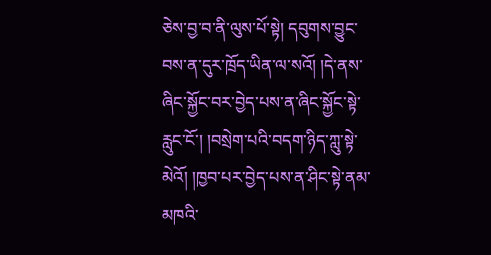ཅེས་བྱ་བ་ནི་ལུས་པོ་སྟེ། དབུགས་བྱུང་བས་ན་དུར་ཁྲོད་ཡིན་ལ་སའོ། །དེ་ནས་ཞིང་སྐྱོང་བར་བྱེད་པས་ན་ཞིང་སྐྱོང་སྟེ་རླུང་ངོ་། །བསྲེག་པའི་བདག་ཉིད་ཀླུ་སྟེ་མེའོ། །ཁྱབ་པར་བྱེད་པས་ན་ཤིང་སྟེ་ནམ་མཁའི་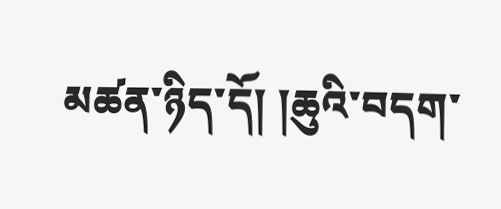མཚན་ཉིད་དོ། །ཆུའི་བདག་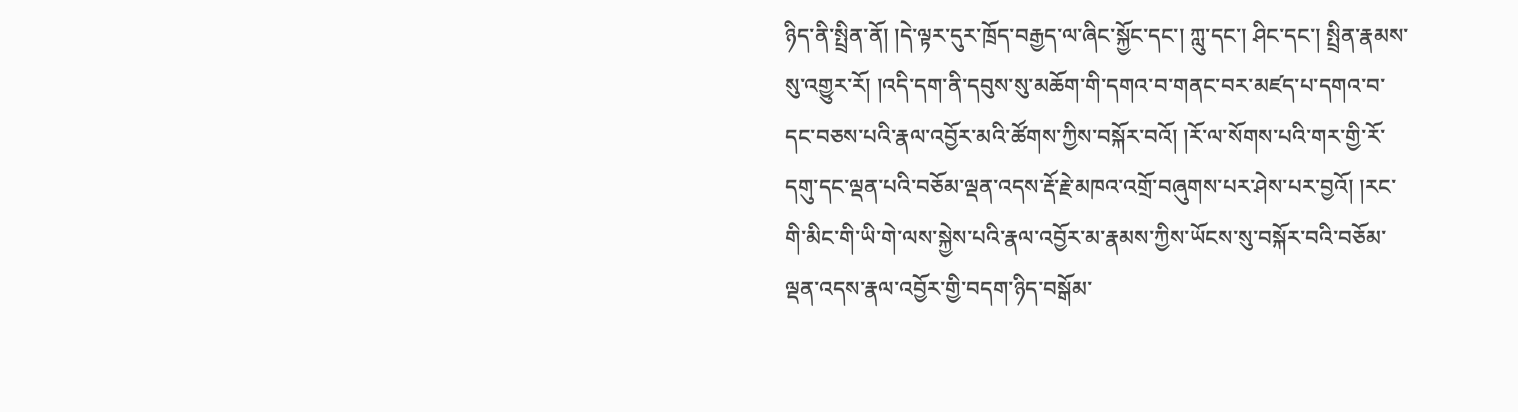ཉིད་ནི་སྤྲིན་ནོ། །དེ་ལྟར་དུར་ཁྲོད་བརྒྱད་ལ་ཞིང་སྐྱོང་དང་། ཀླུ་དང་། ཤིང་དང་། སྤྲིན་རྣམས་སུ་འགྱུར་རོ། །འདི་དག་ནི་དབུས་སུ་མཆོག་གི་དགའ་བ་གནང་བར་མཛད་པ་དགའ་བ་དང་བཅས་པའི་རྣལ་འབྱོར་མའི་ཚོགས་ཀྱིས་བསྐོར་བའོ། །རོ་ལ་སོགས་པའི་གར་གྱི་རོ་དགུ་དང་ལྡན་པའི་བཅོམ་ལྡན་འདས་རྡོ་རྗེ་མཁའ་འགྲོ་བཞུགས་པར་ཤེས་པར་བྱའོ། །རང་གི་མིང་གི་ཡི་གེ་ལས་སྐྱེས་པའི་རྣལ་འབྱོར་མ་རྣམས་ཀྱིས་ཡོངས་སུ་བསྐོར་བའི་བཅོམ་ལྡན་འདས་རྣལ་འབྱོར་གྱི་བདག་ཉིད་བསྒོམ་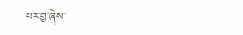པར་བྱ་ཞེས་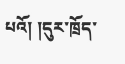པའོ། །དུར་ཁྲོད་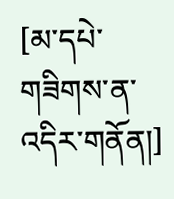[མ་དཔེ་གཟིགས་ན་འདིར་གནོན།]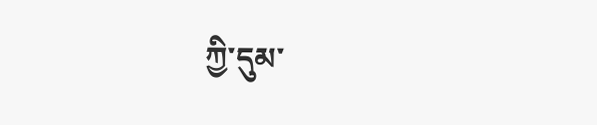ཀྱི་དུམ་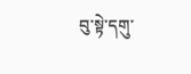བུ་སྟེ་དགུ་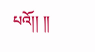པའོ།། །།